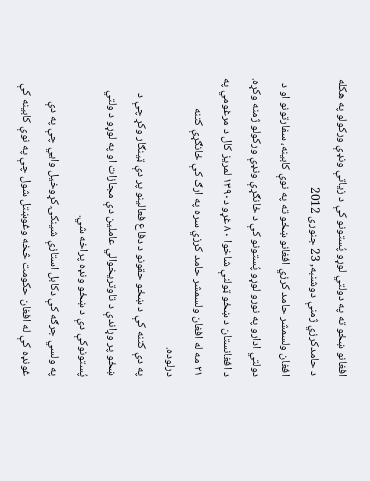افغانو ښځو ته په دولتي لوړو پُستونو کې د زیاتې ونډې ورکولو په هکله د حامدکرزي ژمنې دوشنبه, 23 جنوری 2012
افغان ولسمشر حامد کرزي افغانو ښځو ته په نوې کابینه، سفارتونو او د دولتي ادارو په نورو لوړو پُستونو کې د ځانګړې ونډې ورکولو ژمنه وکړه.
د افغانستان د ښځو ټولنې شاخوا ۸۰ غړو د۱۳۹۰ لمریز کال د مرغومي په ۲۱ مه له افغان ولسمشر حامد کرزي سره په ارګ کې ځانګړې کتنه درلوده.
په دې کتنه کې د ښځو حقونو د دفاع فعالینو پر دې ټینګار وکړ چې د ښځو پر وړاندې د تاوتریخوالي عاملین دې مجازات او په لوړو د ولتي پُستونوکې دې د ښځو ونډه پراخه شي.
په ولسي جرګه کې دکابل استازې شینکۍ کړوخیل وايي چې په دې غونډه کې له افغان حکومت څخه وغوښتل شول چې په نوې کابینه کې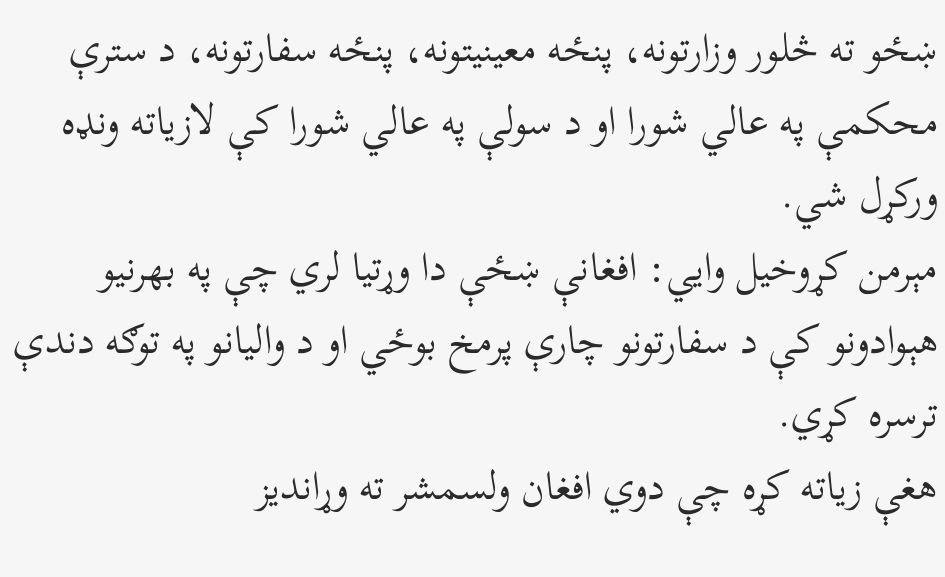ښځو ته څلور وزارتونه، پنځه معینیتونه، پنځه سفارتونه، د سترې محکمې په عالي شورا او د سولې په عالي شورا کې لازیاته ونډه ورکړل شي.
مېرمن کړوخیل وايي: افغانې ښځې دا وړتیا لري چې په بهرنیو هېوادونو کې د سفارتونو چارې پرمخ بوځي او د والیانو په توګه دندې ترسره کړي.
هغې زیاته کړه چې دوي افغان ولسمشر ته وړاندیز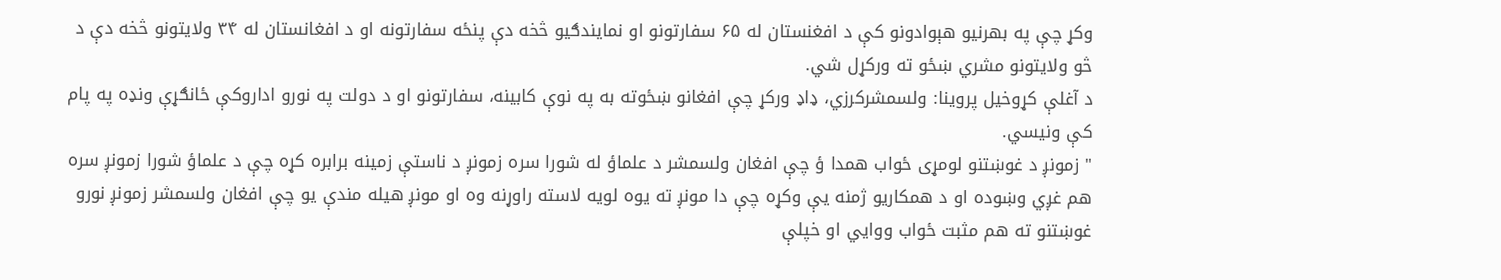وکړ چې په بهرنیو هېوادونو کې د افغنستان له ۶۵ سفارتونو او نمایندګیو څخه دې پنځه سفارتونه او د افغانستان له ۳۴ ولایتونو څخه دې د څو ولایتونو مشري ښځو ته ورکړل شي.
د آغلې کړوخیل پروینا: ولسمشرکرزي، ډاډ ورکړ چې افغانو ښځوته به په نوې کابینه، سفارتونو او د دولت په نورو اداروکې ځانګړې ونډه په پام کې ونیسي.
" زمونږ د غوښتنو لومړی ځواب همدا ؤ چې افغان ولسمشر د علماؤ له شورا سره زمونږ د ناستې زمینه برابره کړه چې د علماؤ شورا زمونږ سره هم غږي وښوده او د همکاریو ژمنه یې وکړه چې دا مونږ ته یوه لویه لاسته راوړنه وه او مونږ هیله مندې یو چې افغان ولسمشر زمونږ نورو غوښتنو ته هم مثبت ځواب ووايي او خپلې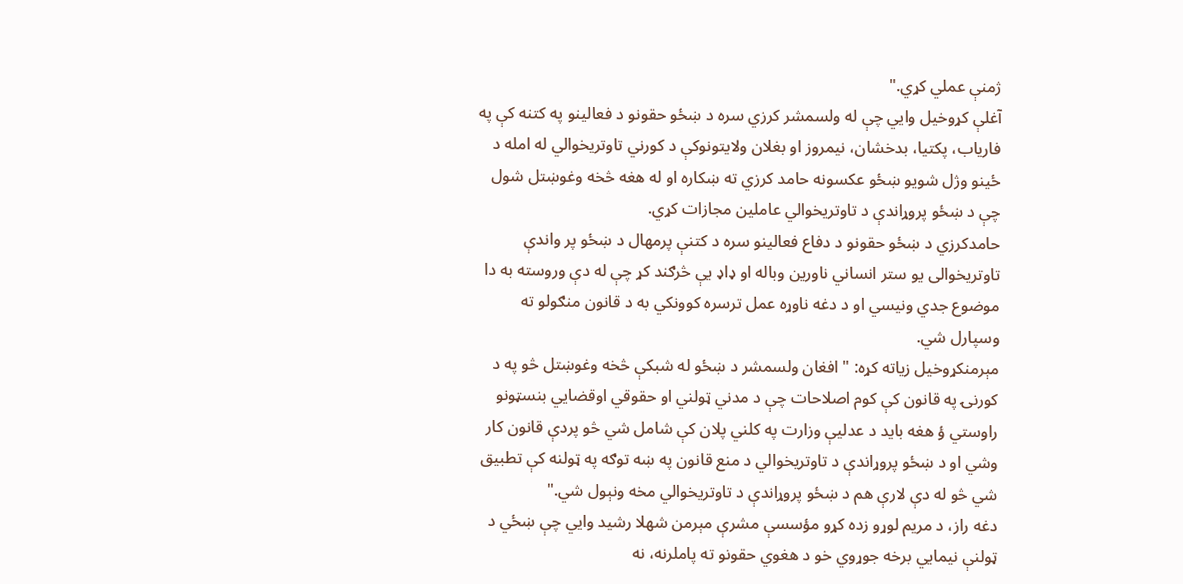ژمنې عملي کړي."
آغلې کړوخیل وايي چې له ولسمشر کرزي سره د ښځو حقونو د فعالینو په کتنه کې په فاریاب، پکتیا، بدخشان، نیمروز او بغلان ولایتونوکې د کورني تاوتریخوالي له امله د ځینو وژل شویو ښځو عکسونه حامد کرزي ته ښکاره او له هغه څخه وغوښتل شول چې د ښځو پروړاندې د تاوتریخوالي عاملین مجازات کړي.
حامدکرزي د ښځو حقونو د دفاع فعالینو سره د کتنې پرمهال د ښځو پر واندې تاوتریخوالی یو ستر انساني ناورین وباله او ډاډ یې څرګند کړ چې له دې وروسته به دا موضوع جدي ونیسي او د دغه ناوړه عمل ترسره کوونکي به د قانون منګولو ته وسپارل شي.
مېرمنکړوخیل زیاته کړه: " افغان ولسمشر د ښځو له شبکې څخه وغوښتل څو په د کورنۍ په قانون کې کوم اصلاحات چې د مدني ټولني او حقوقي اوقضايي بنسټونو راوستي ؤ هغه باید د عدلیې وزارت په کلني پلان کې شامل شي څو پردې قانون کار وشي او د ښځو پروړاندې د تاوتریخوالي د منع قانون په ښه توګه په ټولنه کې تطبیق شي څو له دې لارې هم د ښځو پروړاندې د تاوتریخوالي مخه ونېول شي."
دغه راز، د مریم لوړو زده کړو مؤسسې مشرې مېرمن شهلا رشید وايي چې ښځي د ټولنې نیمايي برخه جوړوي خو د هغوي حقونو ته پاملرنه، نه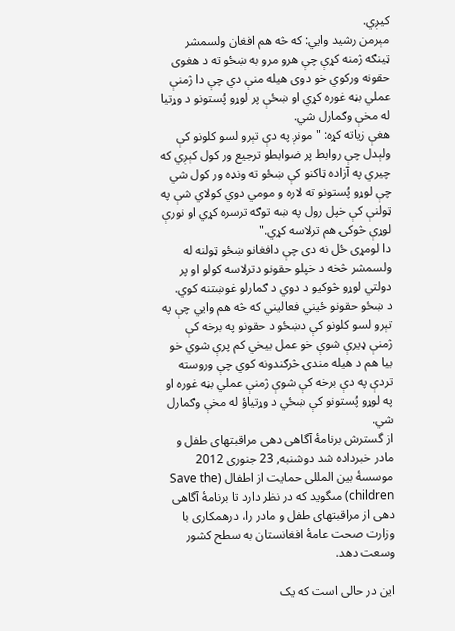کیږي.
مېرمن رشید وايي: که څه هم افغان ولسمشر ټینګه ژمنه کړې چې هرو مرو به ښځو ته د هغوی حقونه ورکوي خو دوی هیله منې دي چې دا ژمنې عملي بڼه غوره کړي او ښځې پر لوړو پُستونو د وړتیا له مخې وګمارل شي.
هغې زیاته کړه: " مونږ په دې تېرو لسو کلونو کې ولېدل چې روابط پر ضوابطو ترجیع ور کول کېږي که چیري په آزاده ټاکنو کې ښځو ته ونډه ور کول شي چې لوړو پُستونو ته لاره و مومي دوي کولاي شې په ټولنې کې خپل رول په ښه توګه ترسره کړي او نورې لوړې څوکۍ هم ترلاسه کړي."
دا لومړی ځل نه دی چې دافغانو ښځو ټولنه له ولسمشر څخه د خپلو حقونو دترلاسه کولو او پر دولتي لوړو څوکیو د دوي د ګمارلو غوښتنه کوي.
د ښځو حقونو ځيني فعالیني که څه هم وايي چې په تېرو لسو کلونو کې دښځو د حقونو په برخه کې ژمنې ډيرې شوې خو عمل بیخي کم پرې شوي خو بیا هم د هیله مندۍ څرګندونه کوي چې وروسته تردې په دې برخه کې شوې ژمنې عملي بڼه غوره او په لوړو پُستونو کې ښځي د وړتیاؤ له مخې وګمارل شي.
از گسترش برنامۀ آگاهى دهى مراقبتهاى طفل و مادر خبرداده شد دوشنبه, 23 جنوری 2012
موسسۀ بين المللى حمايت از اطفال (Save the children) مىگويد که در نظر دارد تا برنامۀ آگاهى دهى از مراقبتهاى طفل و مادر را، درهمکارى با وزارت صحت عامۀ افغانستان به سطح کشور وسعت دهد.

این در حالی است که يک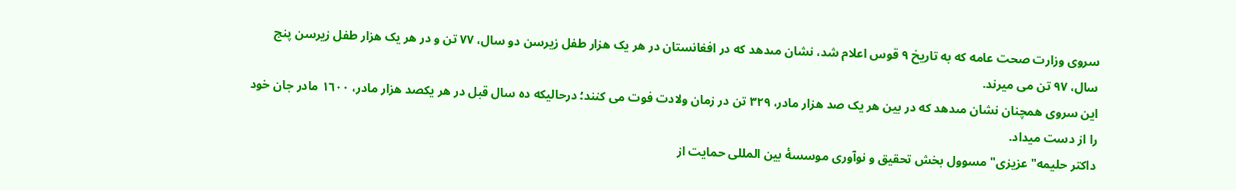سروى وزارت صحت عامه که به تاريخ ٩ قوس اعلام شد، نشان مىدهد که در افغانستان در هر يک هزار طفل زيرسن دو سال، ٧٧ تن و در هر يک هزار طفل زيرسن پنج سال، ٩٧ تن می میرند.
این سروی همچنان نشان مىدهد که در بين هر يک صد هزار مادر، ٣٢٩ تن در زمان ولادت فوت می کنند؛ درحالیکه ده سال قبل در هر يکصد هزار مادر، ١٦٠٠ مادر جان خود را از دست میداد.
داکتر حليمه"عزيزى" مسوول بخش تحقيق و نوآورى موسسۀ بين المللى حمايت از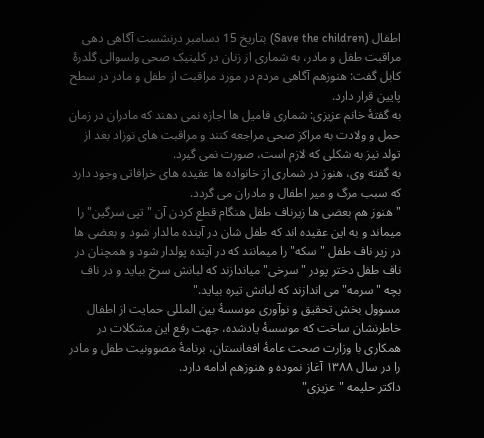اطفال (Save the children) بتاریخ 15 دسامبر درنشست آگاهى دهى مراقبت طفل و مادر، به شمارى از زنان در کلينيک صحى ولسوالى گلدرۀ کابل گفت: هنوزهم آگاهى مردم در مورد مراقبت از طفل و مادر در سطح پايين قرار دارد.
به گفتۀ خانم عزیزی: شمارى فامیل ها اجازه نمی دهند که مادران در زمان حمل و ولادت به مراکز صحى مراجعه کنند و مراقبت هاى نوزاد بعد از تولد نيز به شکلى که لازم است، صورت نمی گیرد.
به گفته وی، هنوز در شماری از خانواده ها عقیده های خرافاتی وجود دارد که سبب مرگ و میر اطفال و مادران می گردد.
" هنوز هم بعضی ها زیرناف طفل هنگام قطع کردن آن " تپی سرگین" را میماند و به این عقیده اند که طفل شان در آینده مالدار شود و بعضی ها در زیر ناف طفل "سکه" را میمانند که در آینده پولدار شود و همچنان در ناف طفل دختر پودر "سرخی" میاندازند که لبانش سرخ بیاید و در ناف بچه " سرمه" می اندازند که لبانش تیره بیاید."
مسوول بخش تحقيق و نوآورى موسسۀ بين المللى حمايت از اطفال خاطرنشان ساخت که موسسۀ يادشده، جهت رفع اين مشکلات در همکارى با وزارت صحت عامۀ افغانستان، برنامۀ مصوونيت طفل و مادر را در سال ١٣٨٨ آغاز نموده و هنوزهم ادامه دارد.
داکتر حليمه "عزيزى"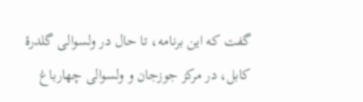گفت که اين برنامه، تا حال در ولسوالى گلدرۀ کابل، در مرکز جوزجان و ولسوالى چهارباغ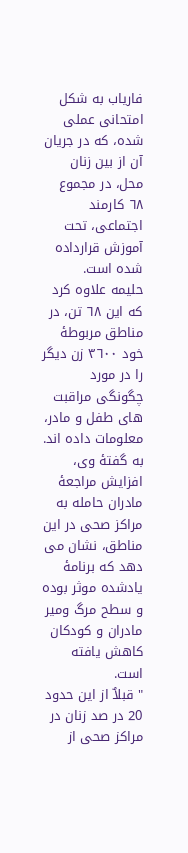فارياب به شکل امتحانى عملى شده، که در جريان آن از بين زنان محل، در مجموع ٦٨ کارمند اجتماعى، تحت آموزش قرارداده شده است.
حليمه علاوه کرد که اين ٦٨ تن، در مناطق مربوطۀ خود ٣٦٠٠ زن ديگر را در مورد چگونگى مراقبت هاى طفل و مادر، معلومات داده اند.
به گفتۀ وی، افزايش مراجعۀ مادران حامله به مراکز صحى در اين مناطق، نشان مى دهد که برنامۀ يادشده موثر بوده و سطح مرگ ومیر مادران و کودکان کاهش یافته است.
" قبلاٌ از این حدود 20 در صد زنان در مراکز صحی از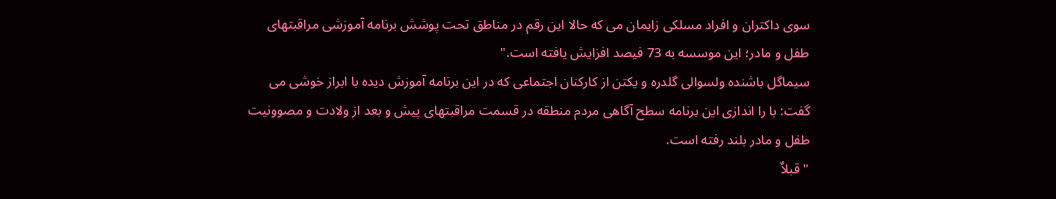سوی داکتران و افراد مسلکی زایمان می که حالا این رقم در مناطق تحت پوشش برنامه آموزشی مراقبتهای طفل و مادر؛ این موسسه به 73 فیصد افزایش یافته است."
سيماگل باشنده ولسوالى گلدره و يکتن از کارکنان اجتماعى که در اين برنامه آموزش ديده با ابراز خوشی می گفت: با را اندازی این برنامه سطح آگاهی مردم منطقه در قسمت مراقبتهای پیش و بعد از ولادت و مصوونیت طفل و مادر بلند رفته است.
" قبلاٌ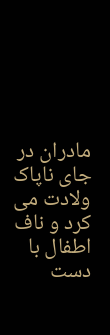مادران در جای ناپاک ولادت می کرد و ناف اطفال با دست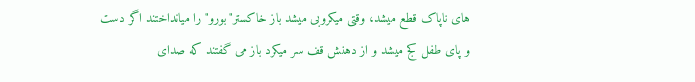های ناپاک قطع میشد، وقتی میکروبی میشد باز خاکستر"بورو" را میانداختند اگر دست و پای طفل کج میشد و از دهنش قف سر میکرد باز می گفتند که صدای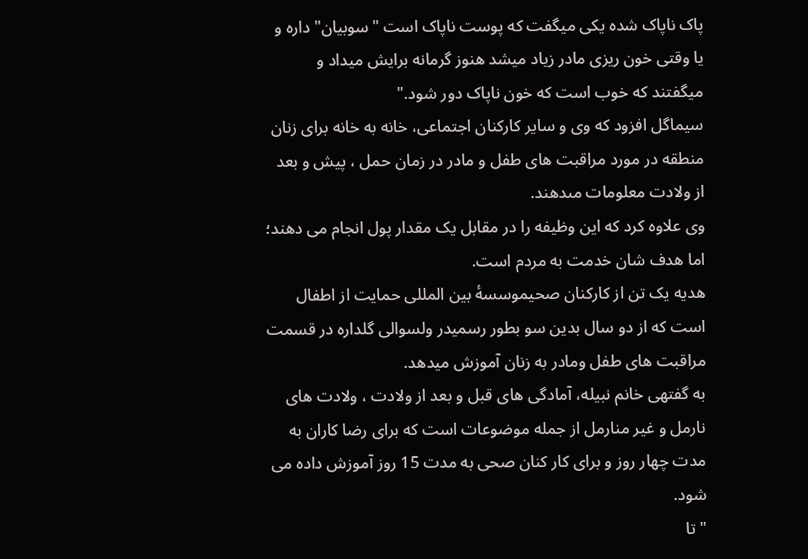پاک ناپاک شده یکی میگفت که پوست ناپاک است "سوبیان" داره و یا وقتی خون ریزی مادر زیاد میشد هنوز گرمانه برایش میداد و میگفتند که خوب است که خون ناپاک دور شود."
سيماگل افزود که وى و ساير کارکنان اجتماعى، خانه به خانه براى زنان منطقه در مورد مراقبت هاى طفل و مادر در زمان حمل ، پیش و بعد از ولادت معلومات مىدهند.
وى علاوه کرد که اين وظيفه را در مقابل يک مقدار پول انجام مى دهند؛ اما هدف شان خدمت به مردم است.
هدیه یک تن از کارکنان صحیموسسۀ بين المللى حمايت از اطفال است که از دو سال بدین سو بطور رسمیدر ولسوالی گلداره در قسمت مراقبت های طفل ومادر به زنان آموزش میدهد.
به گفتهی خانم نبیله، آمادگی های قبل و بعد از ولادت ، ولادت های نارمل و غیر منارمل از جمله موضوعات است که برای رضا کاران به مدت چهار روز و برای کار کنان صحی به مدت 15 روز آموزش داده می شود.
" تا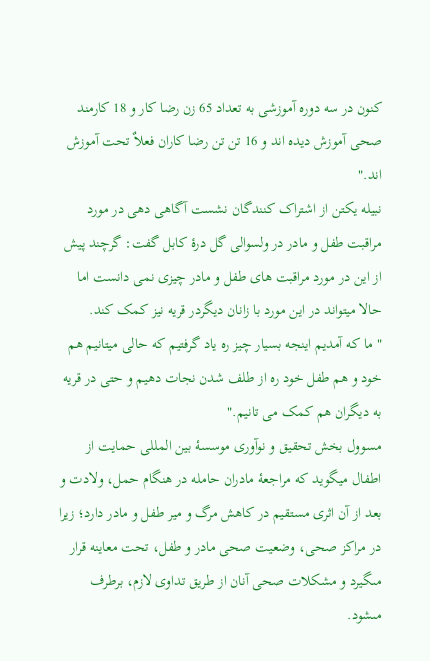کنون در سه دوره آموزشی به تعداد 65 زن رضا کار و 18 کارمند صحی آموزش دیده اند و 16 تن تن رضا کاران فعلاٌ تحت آموزش اند."
نبیله یکتن از اشتراک کنندگان نشست آگاهى دهى در مورد مراقبت طفل و مادر در ولسوالی گل درۀ کابل گفت: گرچند پیش از این در مورد مراقبت های طفل و مادر چیزی نمی دانست اما حالا میتواند در این مورد با زانان دیگردر قریه نیز کمک کند.
" ما که آمدیم اینجه بسیار چیز ره یاد گرفتیم که حالی میتانیم هم خود و هم طفل خود ره از طلف شدن نجات دهیم و حتی در قریه به دیگران هم کمک می تانیم."
مسوول بخش تحقيق و نوآورى موسسۀ بين المللى حمايت از اطفال میگوید که مراجعۀ مادران حامله در هنگام حمل، ولادت و بعد از آن اثرى مستقيم در کاهش مرگ و مير طفل و مادر دارد؛ زيرا در مراکز صحى، وضعيت صحى مادر و طفل، تحت معاينه قرار مىگيرد و مشکلات صحى آنان از طريق تداوى لازم، برطرف مىشود.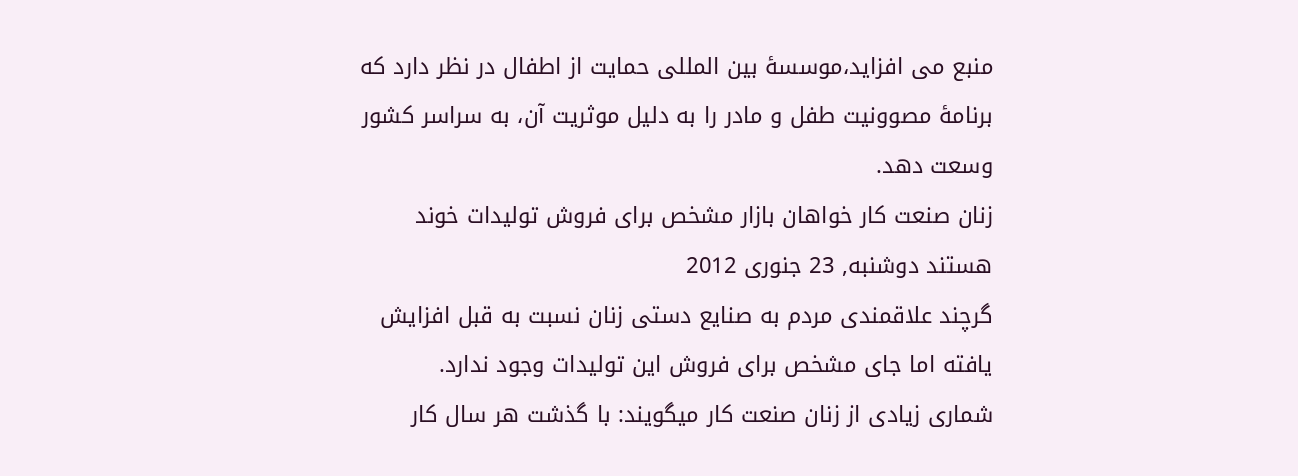منبع می افزاید،موسسۀ بين المللى حمايت از اطفال در نظر دارد که برنامۀ مصوونيت طفل و مادر را به دليل موثريت آن، به سراسر کشور وسعت دهد.
زنان صنعت کار خواهان بازار مشخص برای فروش تولیدات خوند هستند دوشنبه, 23 جنوری 2012
گرچند علاقمندی مردم به صنایع دستی زنان نسبت به قبل افزایش یافته اما جای مشخص برای فروش این تولیدات وجود ندارد.
شماری زیادی از زنان صنعت کار میگویند: با گذشت هر سال کار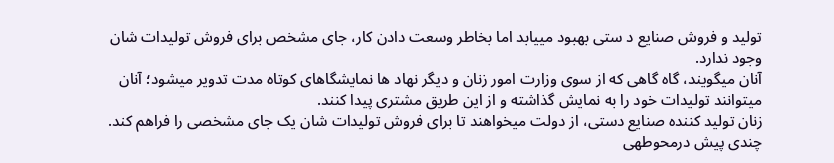تولید و فروش صنایع د ستی بهبود مییابد اما بخاطر وسعت دادن کار، جای مشخص برای فروش تولیدات شان وجود ندارد.
آنان میگویند، گاه گاهی که از سوی وزارت امور زنان و دیگر نهاد ها نمایشگاهای کوتاه مدت تدویر میشود؛ آنان میتوانند تولیدات خود را به نمایش گذاشته و از این طریق مشتری پیدا کنند.
زنان تولید کننده صنایع دستی، از دولت میخواهند تا برای فروش تولیدات شان یک جای مشخصی را فراهم کند.
چندی پیش درمحوطهی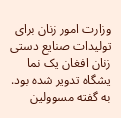وزارت امور زنان برای تولیدات صنایع دستی زنان افغان یک نما یشگاه تدویر شده بود.
به گفته مسوولین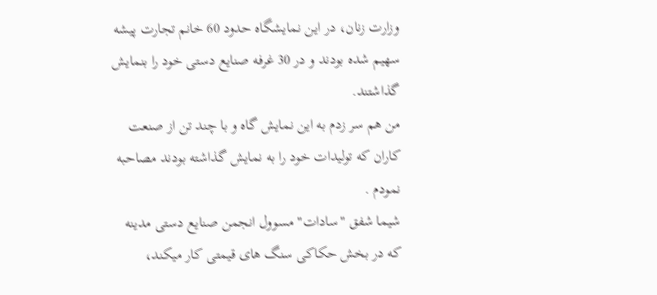وزارت زنان، در این نمایشگاه حدود 60 خانم تجارت پیشه سهیم شده بودند و در 30 غرفه صنایع دستی خود را بنمایش گذاشتند.
من هم سر زدم به این نمایش گاه و با چند تن از صنعت کاران که تولیدات خود را به نمایش گذاشته بودند مصاحبه نمودم .
شیما شفق "سادات" مسوول انجمن صنایع دستی مدینه که در بخش حکاکی سنگ های قیمتی کار میکند،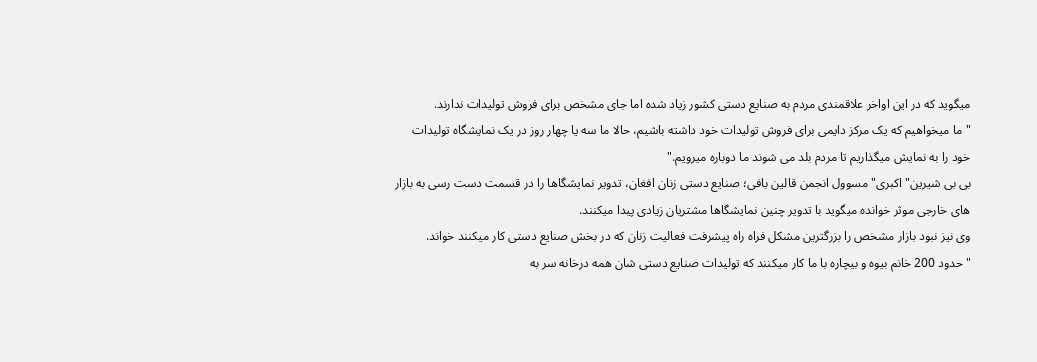میگوید که در این اواخر علاقمندی مردم به صنایع دستی کشور زیاد شده اما جای مشخص برای فروش تولیدات ندارند.
" ما میخواهیم که یک مرکز دایمی برای فروش تولیدات خود داشته باشیم، حالا ما سه یا چهار روز در یک نمایشگاه تولیدات خود را به نمایش میگذاریم تا مردم بلد می شوند ما دوباره میرویم."
بی بی شیرین" اکبری" مسوول انجمن قالین بافی؛ صنایع دستی زنان افغان، تدویر نمایشگاها را در قسمت دست رسی به بازار های خارجی موثر خوانده میگوید با تدویر چنین نمایشگاها مشتریان زیادی پیدا میکنند.
وی نیز نبود بازار مشخص را بزرگترین مشکل فراه راه پیشرفت فعالیت زنان که در بخش صنایع دستی کار میکنند خواند.
" حدود 200 خانم بیوه و بیچاره با ما کار میکنند که تولیدات صنایع دستی شان همه درخانه سر به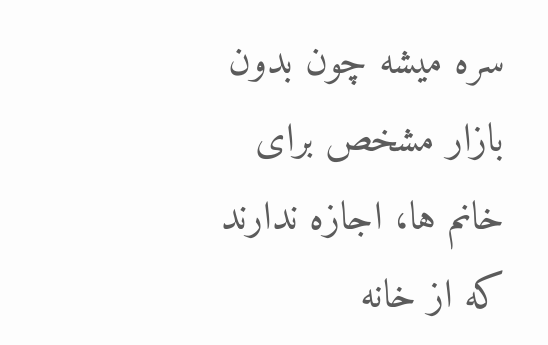سره میشه چون بدون بازار مشخص برای خانم ها، اجازه ندارند که از خانه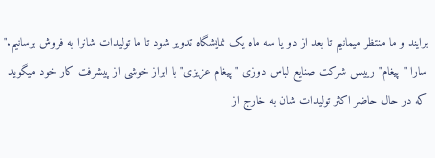برایند و ما منتظر میمانیم تا بعد از دو یا سه ماه یک نمایشگاه تدویر شود تا ما تولیدات شانرا به فروش برسانیم."
سارا " پیغام" رییس شرکت صنایع لباس دوزی "پیغام عزیزی" با ابراز خوشی از پیشرفت کار خود میگوید که در حال حاضر اکثر تولیدات شان به خارج از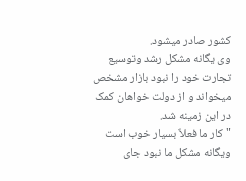کشور صادر میشود.
وی یگانه مشکل رشد وتوسیع تجارت خود را نبود بازار مشخص میخواند و از دولت خواهان کمک در این زمینه شد.
" کار ما فعلاٌ بسیار خوب است ویگانه مشکل ما نبود جای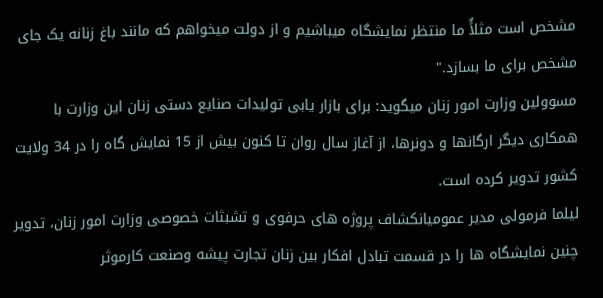مشخص است مثلاًٌ ما منتظر نمایشگاه میباشیم و از دولت میخواهم که مانند باغ زنانه یک جای مشخص برای ما بسازد."
مسوولین وزارت امور زنان میگوید: برای بازار یابی تولیدات صنایع دستی زنان این وزارت با همکاری دیگر ارگانها و دونرها، از آغاز سال روان تا کنون بیش از 15 نمایش گاه را در 34 ولایت کشور تدویر کرده است.
لیلما فرمولی مدیر عمومیانکشاف پروژه های حرفوی و تشبثات خصوصی وزارت امور زنان، تدویر چنین نمایشگاه ها را در قسمت تبادل افکار بین زنان تجارت پیشه وصنعت کارموثر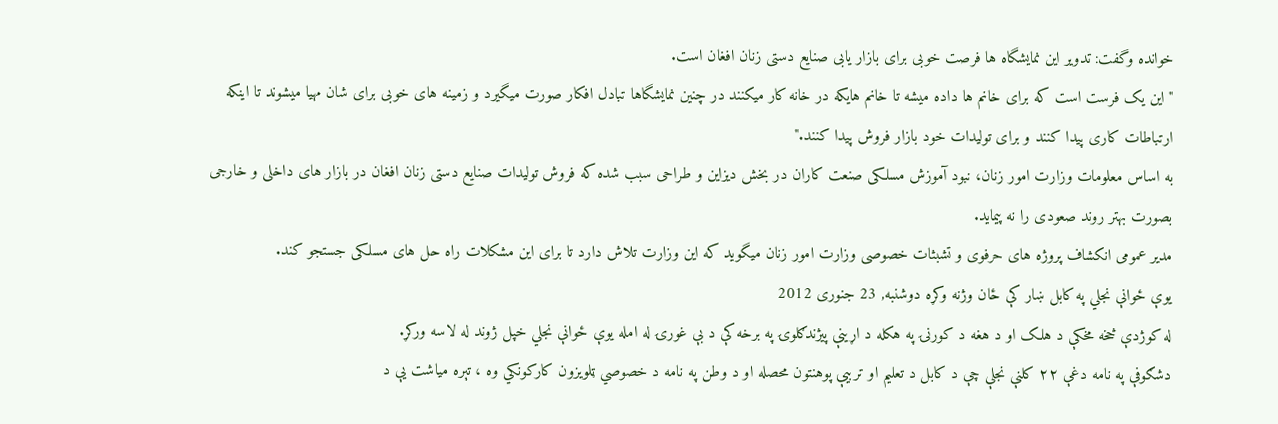خوانده وگفت: تدویر این نمایشگاه ها فرصت خوبی برای بازار یابی صنایع دستی زنان افغان است.
" این یک فرست است که برای خانم ها داده میشه تا خانم هایکه در خانه کار میکنند در چنین نمایشگاها تبادل افکار صورت میگیرد و زمینه های خوبی برای شان مهیا میشوند تا اینکه ارتباطات کاری پیدا کنند و برای تولیدات خود بازار فروش پیدا کنند."
به اساس معلومات وزارت امور زنان، نبود آموزش مسلکی صنعت کاران در بخش دیزاین و طراحی سبب شده که فروش تولیدات صنایع دستی زنان افغان در بازار های داخلی و خارجی بصورت بهتر روند صعودی را نه پیماید.
مدیر عمومی انکشاف پروژه های حرفوی و تشبثات خصوصی وزارت امور زنان میگوید که این وزارت تلاش دارد تا برای این مشکلات راه حل های مسلکی جستجو کند.
یوې ځوانې نجلي په کابل ښار کې ځان وژنه وکړه دوشنبه, 23 جنوری 2012
له کوژدې څخه مخکې د هلک او د هغه د کورنۍ په هکله د اړینې پیژندګلوۍ په برخه کې د بې غورۍ له امله یوې ځوانې نجلي خپل ژوند له لاسه ورکړ.
دشګوفې په نامه دغې ۲۲ کلنې نجلې چې د کابل د تعلیم او تربیې پوهنتون محصله او د وطن په نامه د خصوصي ټلویزون کارکونکي وه ، تېره میاشت یې د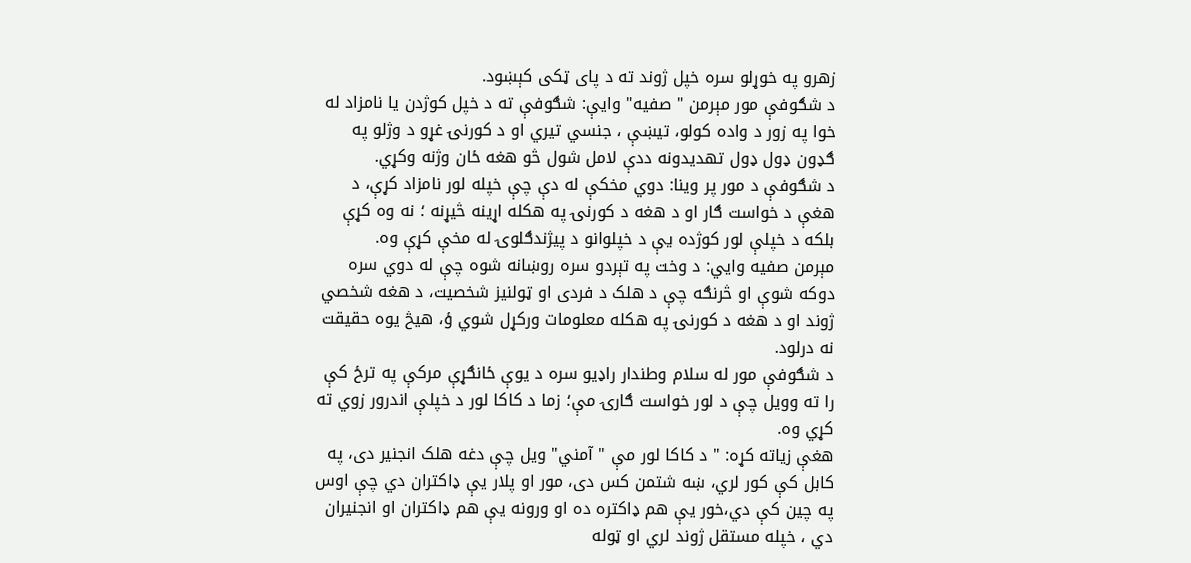زهرو په خوړلو سره خپل ژوند ته د پای ټکی کېښود.
د شګوفې مور مېرمن " صفیه" وایې: شګوفې ته د خپل کوژدن یا نامزاد له خوا په زور د واده کولو، تیښې ، جنسي تیري او د کورنۍ غړو د وژلو په ګډون ډول ډول تهدیدونه ددې لامل شول څو هغه ځان وژنه وکړي.
د شګوفې د مور پر وینا: دوي مخکې له دې چې خپله لور نامزاد کړې، د هغې د خواست ګار او د هغه د کورنۍ په هکله اړینه څیړنه ؛ نه وه کړې بلکه د خپلې لور کوژده یې د خپلوانو د پیژندګلوۍ له مخې کړې وه.
مېرمن صفیه وايي: د وخت په تېردو سره روښانه شوه چې له دوي سره دوکه شوې او څرنګه چې د هلک د فردی او ټولنیز شخصیت، د هغه شخصي ژوند او د هغه د کورنۍ په هکله معلومات ورکړل شوي ؤ، هیڅ یوه حقیقت نه درلود.
د شګوفې مور له سلام وطندار راډیو سره د یوې ځانګړې مرکې په ترځ کې را ته وویل چې د لور خواست ګارۍ مې؛ زما د کاکا لور د خپلې اندرور زوي ته کړي وه.
هغې زیاته کړه: " د کاکا لور مې " آمني" ویل چې دغه هلک انجنیر دی، په کابل کې کور لري، ښه شتمن کس دی، مور او پلار یې ډاکتران دي چې اوس په چین کې دي،خور یې هم ډاکتره ده او ورونه یې هم ډاکتران او انجنیران دي ، خپله مستقل ژوند لري او ټوله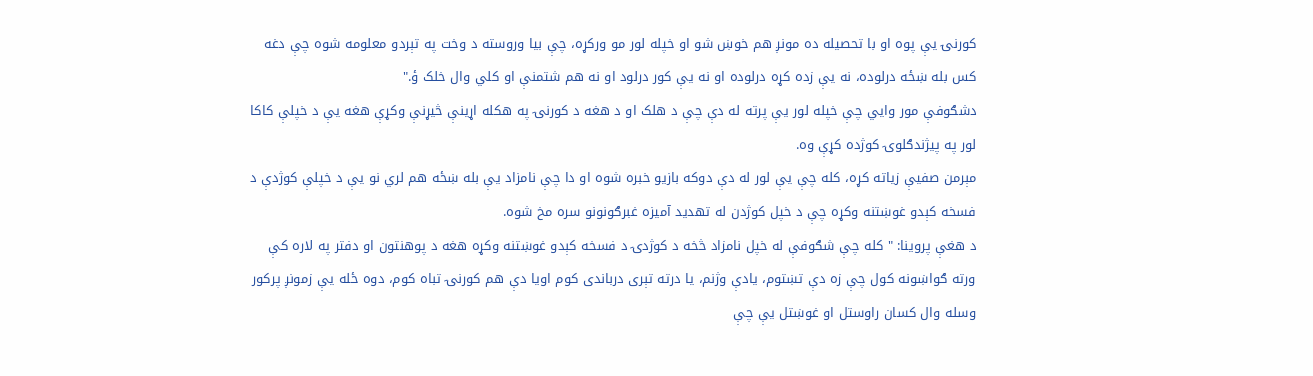کورنۍ یې پوه او با تحصیله ده مونږ هم خوښ شو او خپله لور مو ورکړه، چې بیا وروسته د وخت په تېردو معلومه شوه چې دغه کس بله ښځه درلوده، نه یې زده کړه درلوده او نه یې کور درلود او نه هم شتمنې او کلي وال خلک ؤ."
دشګوفې مور وايي چې خپله لور یې پرته له دې چې د هلک او د هغه د کورنۍ په هکله اړینې څيړنې وکړې هغه یې د خپلې کاکا لور په پيژندګلوۍ کوژده کړې وه.
مېرمن صفیې زیاته کړه، کله چې یې لور له دې دوکه بازیو خبره شوه او دا چې نامزاد یې بله ښځه هم لري نو یې د خپلې کوژدې د فسخه کېدو غوښتنه وکړه چې د خپل کوژدن له تهدید آمیزه غبرګونونو سره مخ شوه.
د هغې پروینا: " کله چې شګوفې له خپل نامزاد څخه د کوژدۍ د فسخه کېدو غوښتنه وکړه هغه د پوهنتون او دفتر په لاره کې ورته ګواښونه کول چې زه دې تښتوم، یادې وژنم، یا درته تېری درباندی کوم اویا دې هم کورنۍ تباه کوم، دوه ځله یې زمونږ پرکور وسله وال کسان راوستل او غوښتل یې چې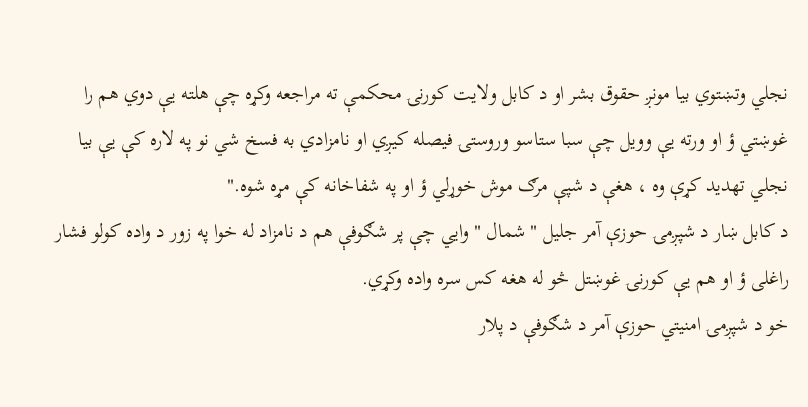نجلي وتښتوي بیا مونږ حقوق بشر او د کابل ولایت کورنۍ محکمې ته مراجعه وکړه چې هلته یې دوي هم را غوښتي ؤ او ورته یې وویل چې سبا ستاسو وروستۍ فیصله کیږي او نامزادي به فسخ شي نو په لاره کې یې بیا نجلي تهدید کړې وه ، هغې د شپې مرګ موش خوړلي ؤ او په شفاخانه کې مړه شوه."
د کابل ښار د شپږمۍ حوزې آمر جلیل " شمال " وايي چې پر شګوفې هم د نامزاد له خوا په زور د واده کولو فشار راغلی ؤ او هم یې کورنۍ غوښتل څو له هغه کس سره واده وکړي.
خو د شپږمۍ امنیتي حوزې آمر د شګوفې د پلار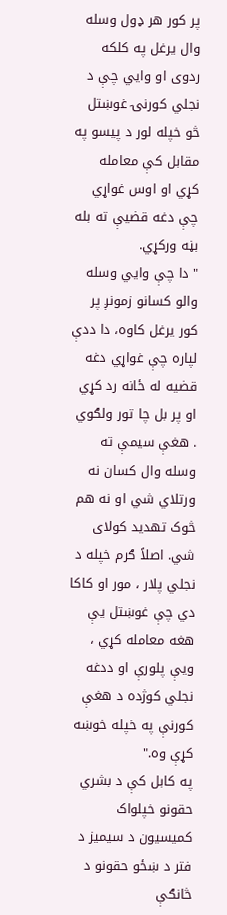پر کور هر ډول وسله وال یرغل په کلکه ردوی او وايي چې د نجلي کورنۍ غوښتل څو خپله لور د پیسو په مقابل کې معامله کړي او اوس غواړي چې دغه قضیې ته بله بڼه ورکړي.
" دا چې وايي وسله والو کسانو زمونږ پر کور یرغل کاوه، دا ددې لپاره چې غواړي دغه قضیه له ځانه رد کړي او پر بل چا تور ولګوي . هغې سیمې ته وسله وال کسان نه ورتلاي شي او نه هم څوک تهدید کولای شي. اصلاً ګرم خپله د نجلي پلار ، مور او کاکا دي چې غوښتل یې هغه معامله کړي ، ویې پلورې او ددغه نجلي کوژده د هغې کورنې په خپله خوښه کړې وه."
په کابل کې د بشري حقونو خپلواک کمیسیون د سیمیز د فتر د ښځو حقونو د څانګې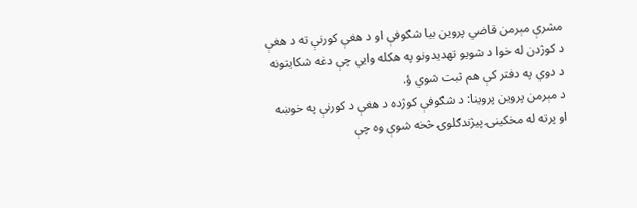مشرې مېرمن قاضي پروین بیا شګوفې او د هغې کورنې ته د هغې د کوژدن له خوا د شویو تهدیدونو په هکله وايي چې دغه شکایتونه د دوي په دفتر کې هم ثبت شوي ؤ.
د مېرمن پروین پروینا: د شګوفې کوژده د هغې د کورنې په خوښه او پرته له مخکینۍ پیژندګلوۍ څخه شوې وه چې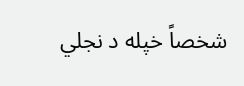شخصاً خپله د نجلي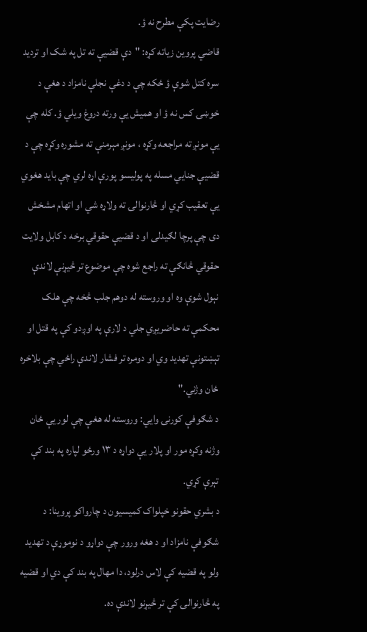رضایت پکې مطرح نه ؤ.
قاضي پروین زیاته کړه: "دې قضیې ته تل په شک او تردید سره کتل شوې ؤ ځکه چې د دغې نجلې نامزاد د هغې د خوښۍ کس نه ؤ او همیش یې ورته دروغ ویلي ؤ. کله چې یې مونږ ته مراجعه وکړه ، مونږ مېرمنې ته مشوره وکړه چې د قضیې جنايي مسله په پولیسو پورې اړه لري چې باید هغوي یې تعقیب کړي او څارنوالۍ ته ولاړه شي او اتهام مشخش دی چې پرچا لګیدلی او د قضیې حقوقي برخه د کابل ولایت حقوقي څانګې ته راجع شوه چې موضوع تر څيړنې لاندې نېول شوې وه او وروسته له دوهم جلب څخه چې هلک محکمې ته حاضریږي جلي د لارې په اوږدو کې په قتل او تېښتونې تهدید وي او دومره تر فشار لاندې راځي چې بلاخره ځان وژني."
د شګوفې کورنۍ وايي: وروسته له هغې چې لور یې ځان وژنه وکړه مور او پلار یې دواړه د ۱۳ ورځو لپاره په بند کې تېرې کړي.
د بشري حقونو خپلواک کمیسیون د چارواکو پروینا: د شګوفې نامزاد او د هغه ورور چې دواړو د نوموړې د تهدید ولو په قضیه کې لاس درلود، دا مهال په بند کې دي او قضیه په څارنوالۍ کې تر څیړنو لاندې ده.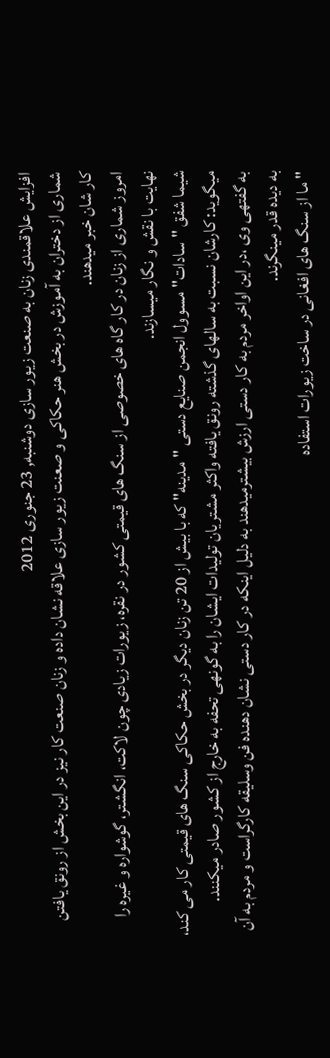افزایش علاقمندی زنان به صنعت زیور سازی دوشنبه, 23 جنوری 2012
شماری از دختران به آموزش در بخش هنر حکاکی و صعنت زیور سازی علاقه نشان داده و زنان صنعت کار نیز در این بخش از رونق یافتن کار شان خبر میدهند.
امروز شماری از زنان در کار گاه های خصوصی از سنگ های قیمتی کشور در نقره، زیورات زیادی چون لاکت، انگشتر، گوشواره و غیره را نهایت با نقش و نگار میسازند.
شیما شفق "سادات" مسوول انجمن صنایع دستی "مدینه" که با بیش از 20 تن زنان دیگر در بخش حکاکی سنگ های قیمتی کار می کند، میگوید: کارشان نسبت به سالهای گذشته رونق یافته واکثر مشتریان تولیدات ایشان را به گونهی تحفه به خارج از کشور صادر میکنند.
به گفتهی وی ،در این اواخر مردم به کار دستی ارزش بیشترمیدهند به دلیل اینکه در کار دستی نشان دهنده فن وسلیقه کارگراست و مردم به آن به دیده قدر مینگرند.
" ما از سنگ های افغانی در ساخت زیورات استفاده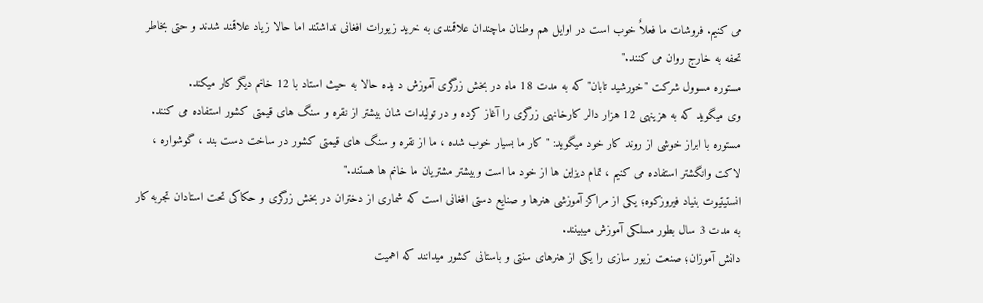می کنیم. فروشات ما فعلاٌ خوب است در اوایل هم وطنان ماچندان علاقمندی به خرید زیورات افغانی نداشتند اما حالا زیاد علاقمند شدند و حتی بخاطر تحفه به خارج روان می کنند."
مستوره مسوول شرکت "خورشید تابان" که به مدت 18 ماه در بخش زرگری آموزش د یده حالا به حیث استاد با 12 خانم دیگر کار میکند.
وی میگوید که به هزینهی 12 هزار دالر کارخانهی زرگری را آغاز کرده و در تولیدات شان بیشتر از نقره و سنگ های قیمتی کشور استفاده می کنند.
مستوره با ابراز خوشی از روند کار خود میگوید: " کار ما بسیار خوب شده ، ما از نقره و سنگ های قیمتی کشور در ساخت دست بند ، گوشواره ، لاکت وانگشتر استفاده می کنیم ، تمام دیزاین ها از خود ما است وبیشتر مشتریان ما خانم ها هستند."
انستیتیوت بنیاد فیروزکوه؛ یکی از مراکز آموزشی هنرها و صنایع دستی افغانی است که شماری از دختران در بخش زرگری و حکاکی تحت استادان تجربه کار به مدت 3 سال بطور مسلکی آموزش میبینند.
دانش آموزان؛ صنعت زیور سازی را یکی از هنرهای سنتی و باستانی کشور میدانند که اهمیت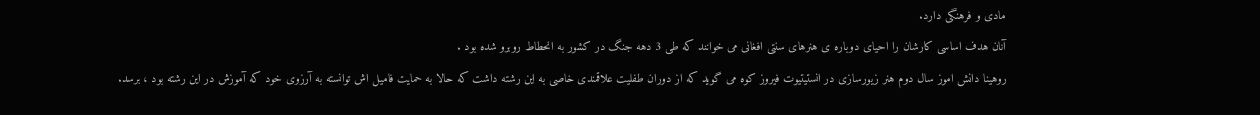مادی و فرهنگی دارد.
آنان هدف اساسی کارشان را احیای دوباره ی هنرهای سنتی افغانی می خوانند که طی 3 دهه جنگ در کشور به انحطاط روبرو شده بود .
روهینا دانش اموز سال دوم هنر زیورسازی در انستیتیوت فیروز کوه می گوید که از دوران طفلیت علاقمندی خاصی به این رشته داشت که حالا به حمایت فامیل اش توانسته به آرزوی خود که آموزش در این رشته بود ، برسد.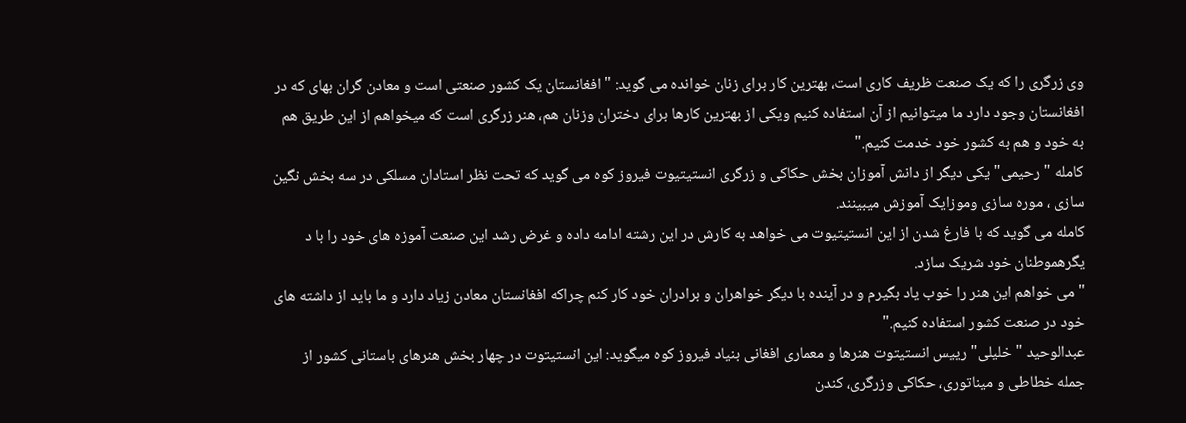وی زرگری را که یک صنعت ظریف کاری است، بهترین کار برای زنان خوانده می گوید: " افغانستان یک کشور صنعتی است و معادن گران بهای که در افغانستان وجود دارد ما میتوانیم از آن استفاده کنیم ویکی از بهترین کارها برای دختران وزنان هم، هنر زرگری است که میخواهم از این طریق هم به خود و هم به کشور خود خدمت کنیم."
کامله "رحیمی" یکی دیگر از دانش آموزان بخش حکاکی و زرگری انستیتیوت فیروز کوه می گوید که تحت نظر استادان مسلکی در سه بخش نگین سازی ، موره سازی وموزایک آموزش میبینند.
کامله می گوید که با فارغ شدن از این انستیتیوت می خواهد به کارش در این رشته ادامه داده و غرض رشد این صنعت آموزه های خود را با د یگرهموطنان خود شریک سازد.
" می خواهم این هنر را خوب یاد بگیرم و در آینده با دیگر خواهران و برادران خود کار کنم چراکه افغانستان معادن زیاد دارد و ما باید از داشته های خود در صنعت کشور استفاده کنیم."
عبدالوحید "خلیلی" رییس انستیتوت هنرها و معماری افغانی بنیاد فیروز کوه میگوید: این انستیتوت در چهار بخش هنرهای باستانی کشور از جمله خطاطی و میناتوری، حکاکی وزرگری، کندن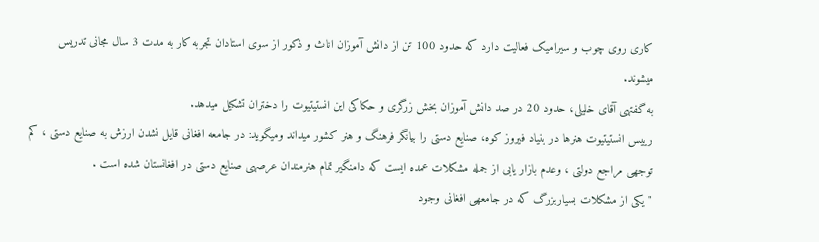کاری روی چوب و سیرامیک فعالیت دارد که حدود 100 تن از دانش آموزان اناث و ذکور از سوی استادان تجربه کار به مدت 3 سال مجانی تدریس میشوند.
به گفتهی آقای خلیلی، حدود 20 در صد دانش آموزان بخش زرگری و حکاکی این انستیتیوت را دختران تشکیل میدهد.
رییس انستیتیوت هنرها در بنیاد فیروز کوه، صنایع دستی را بیانگر فرهنگ و هنر کشور میداند ومیگوید: در جامعه افغانی قایل نشدن ارزش به صنایع دستی ، کم توجهی مراجع دولتی ، وعدم بازار یابی از جمله مشکلات عمده ایست که دامنگیر تمام هنرمندان عرصهی صنایع دستی در افغانستان شده است .
" یکی از مشکلات بسیاربزرگ که در جامعهی افغانی وجود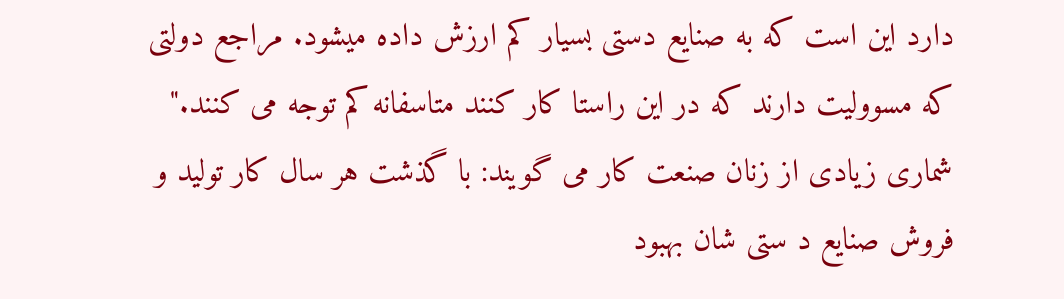دارد این است که به صنایع دستی بسیار کم ارزش داده میشود. مراجع دولتی که مسوولیت دارند که در این راستا کار کنند متاسفانه کم توجه می کنند."
شماری زیادی از زنان صنعت کار می گویند: با گذشت هر سال کار تولید و فروش صنایع د ستی شان بهبود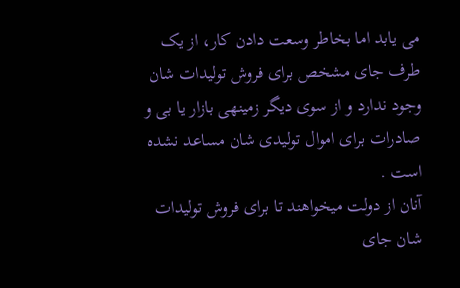می یابد اما بخاطر وسعت دادن کار، از یک طرف جای مشخص برای فروش تولیدات شان وجود ندارد و از سوی دیگر زمینهی بازار یا بی و صادرات برای اموال تولیدی شان مساعد نشده است .
آنان از دولت میخواهند تا برای فروش تولیدات شان جای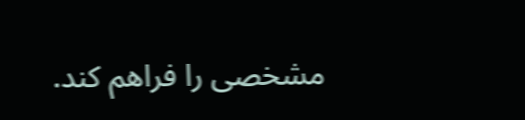مشخصی را فراهم کند.